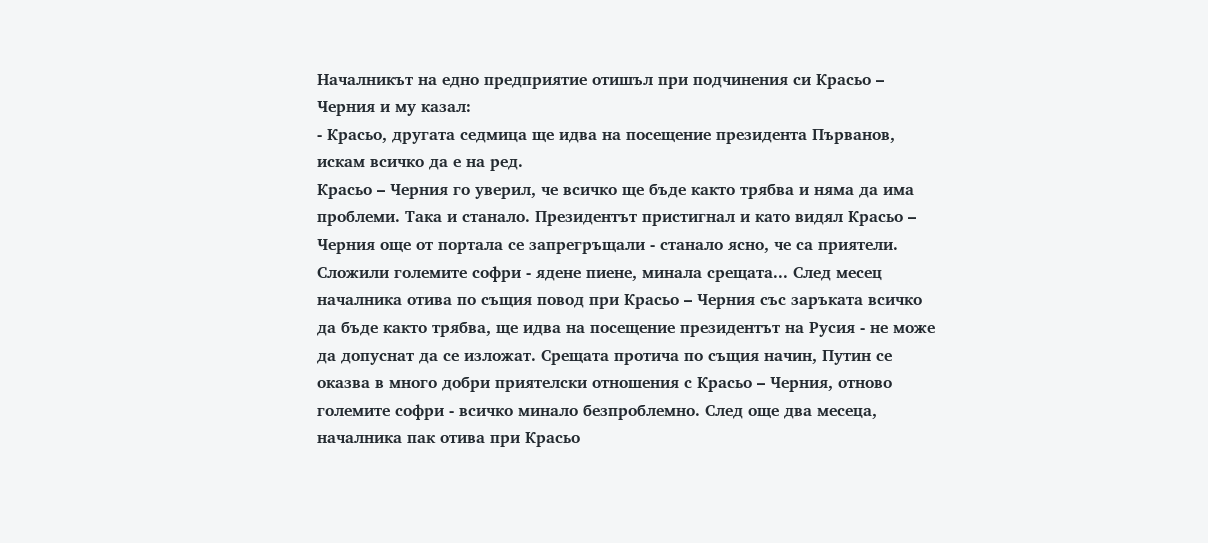Началникът на едно предприятие отишъл при подчинения си Красьо – Черния и му казал:
- Красьо, другата седмица ще идва на посещение президента Първанов, искам всичко да е на ред.
Красьо – Черния го уверил, че всичко ще бъде както трябва и няма да има проблеми. Така и станало. Президентът пристигнал и като видял Красьо – Черния още от портала се запрегръщали - станало ясно, че са приятели. Сложили големите софри - ядене пиене, минала срещата... След месец началника отива по същия повод при Красьо – Черния със заръката всичко да бъде както трябва, ще идва на посещение президентът на Русия - не може да допуснат да се изложат. Срещата протича по същия начин, Путин се оказва в много добри приятелски отношения с Красьо – Черния, отново големите софри - всичко минало безпроблемно. След още два месеца, началника пак отива при Красьо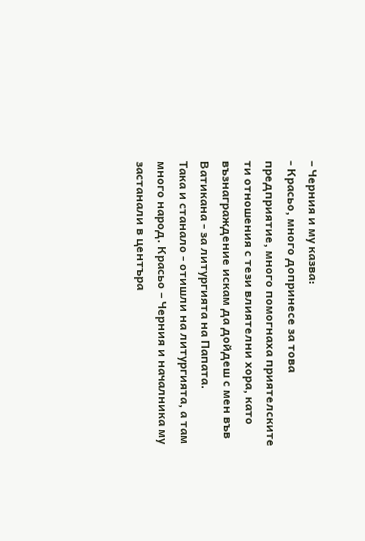– Черния и му казва:
- Красьо, много допринесе за това предприятие, много помогнаха приятелските ти отношения с тези влиятелни хора, като възнаграждение искам да дойдеш с мен във Ватикана - за литургията на Папата.
Така и станало - отишли на литургията, а там много народ. Красьо – Черния и началника му застанали в центъра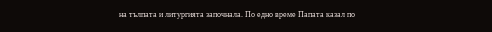на тълпата и литургията започнала. По едно време Папата казал по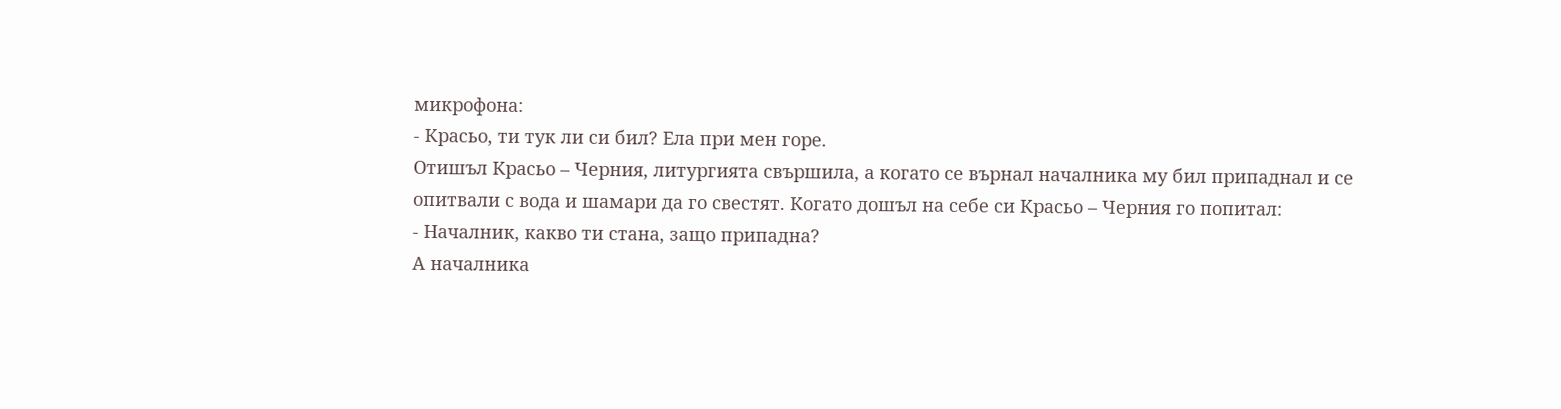микрофона:
- Красьо, ти тук ли си бил? Ела при мен горе.
Отишъл Красьо – Черния, литургията свършила, а когато се върнал началника му бил припаднал и се опитвали с вода и шамари да го свестят. Когато дошъл на себе си Красьо – Черния го попитал:
- Началник, какво ти стана, защо припадна?
А началника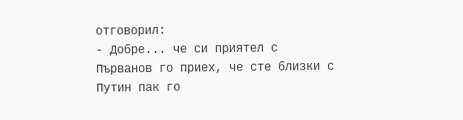отговорил:
- Добре... че си приятел с Първанов го приех, че сте близки с Путин пак го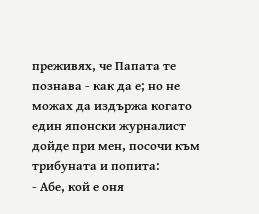преживях, че Папата те познава - как да е; но не можах да издържа когато един японски журналист дойде при мен, посочи към трибуната и попита:
- Абе, кой е оня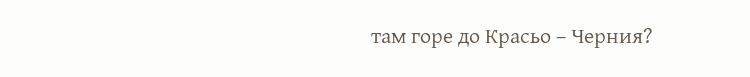там горе до Красьо – Черния?